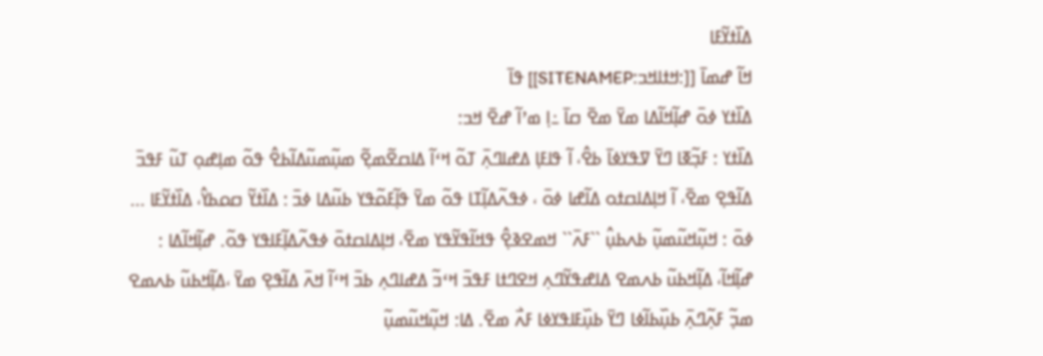ߡߊ߰ߙߌ߬ߓߊ
ߞߊ߬ ߝߘߊ߫ [[:ߞߙߊߞߏ:SITENAMEP]] ߟߊ߫
ߡߊ߰ߙߌ ߦߋ߫ ߝߊ߲߬ߞߊ߬ߡߊ ߘߌ߫ ߘߐ߫ ߛߊ߫ ߸ߊ߲ ߘߴߊ߬ ߝߐ߫ ߞߏ:
ߡߊ߰ߙߌ : ߓߏ߲߬ߧߊ ߣߌ߫ ߜߟߌߦߊ߫ ߕߐ߮، ߊ߬ ߟߊߓߊ߲ ߡߝߊߣߍ߲߫ ߠߋ߬ ߞߵߊ߬ ߡߊߛߐ߬ߘߐ߲߬ ߘߎ߲߬ߘߎ߬ߡߊ߬ߕߐ߮ ߟߋ߬ ߘߊ߲ߝߋ߲ ߠߎ߬ ߓߟߏ߫ ߡߊ߬ߟߐ߲ ߘߐ߫، ߊ߬ ߞߊ߲ߡߊߛߙߋ ߡߊ߬ߝߊ ߦߋ߫ ، ߦߟߍ߬ߡߊ߲߬ߠߊ ߟߋ߬ ߘߌ߫ ߟߊ߲߬ߓߋ߬ߟߌ ߕߎ߬ߡߊ ߦߏ߫ : ߡߊ߰ߙߌ߬ ߛߋߕߌ߮، ߡߊ߰ߙߌ߬ߓߊ ... ߦߋ߫ : ߞߎ߲߬ߞߎ߬ߘߎ߲߬ ߕߍߕߎ߲߮ ``ߓߍ߫`` ߞߘߐߢߐ߲߮ ߟߞߊ߬ߟߌ߬ߟߌ ߘߐ߫، ߞߊ߲ߡߊߛߙߋ߫ ߦߟߍ߬ߡߊ߲߬ߓߊߟߌ ߟߋ߬. ߝߊ߲߬ߞߊ߬ߡߊ : ߝߊ߲߬ߞߊ߬، ߡߊ߲߬ߞߕߎ߬ ߕߍߘߐ ߡߊߝߟߌ߬ߣߍ߲ ߞߐߣߙߊ ߓߟߏ߫ ߞߵߏ߬ ߡߝߊߣߍ߲ ߕߏ߫ ߞߵߊ߬ ߞߍ߫ ߡߊ߬ߟߐ߲ ߘߌ߫ ،ߡߊ߲߬ߞߕߎ߬ ߕߍߘߐ ߘߏ߲߬ ߓߍ߲߬ߣߍ߲߫ ߕߎ߲߰ߕߊ߬ߦߊ ߣߌ߫ ߕߎ߲߰ߓߊߟߌߦߊ ߓߍ߯ ߘߐ߫. ߡߊ: ߞߎ߲߬ߞߎ߬ߘߎ߲߬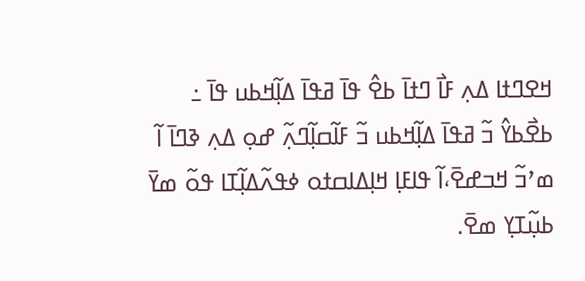ߞߐߣߙߊ ߡߍ߲ ߓߊ߯ ߣߙߊ߫ ߕߐ߮ ߟߊ߫ ߥߟߊ߫ ߡߊ߲߬ߞߕߎ ߟߊ߫ ߸ ߕߐ߯ߕߌ߮ ߏ߬ ߥߟߊ߫ ߡߊ߲߬ߞߕߎ ߏ߬ ߓߊ߬ߛߊ߲߬ߣߍ߲߬ ߝߋ߲ ߡߍ߲ ߢߣߊ߫ ߊ߬ ߘߴߏ߬ ߞߏߝߐ߫،ߊ߬ ߟߊߓߊ߲ ߞߊ߲ߡߊߛߙߋ ߦߟߍ߬ߡߊ߲߬ߠߊ ߟߋ߬ ߘߌ߫ ߕߎ߲߬ߠߌ߲ ߘߐ߫.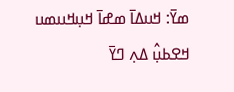ߘߌ߫: ߞߎߡߊ߫ ߘߝߊ߫ ߞߎ߲ߞߎߘߎ ߞߐߕߎ߲߮ ߡߍ߲ ߣߌ߫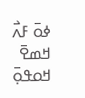ߦߋ߫ ߓߍ߯ ߞߘߐ߫ ߞߋߟߋ߲߫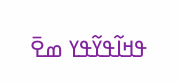ߟߞߊ߬ߟߌ߬ߟߌ ߘߐ߫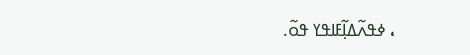، ߦߟߍ߬ߡߊ߲߬ߓߊߟߌ ߟߋ߬.